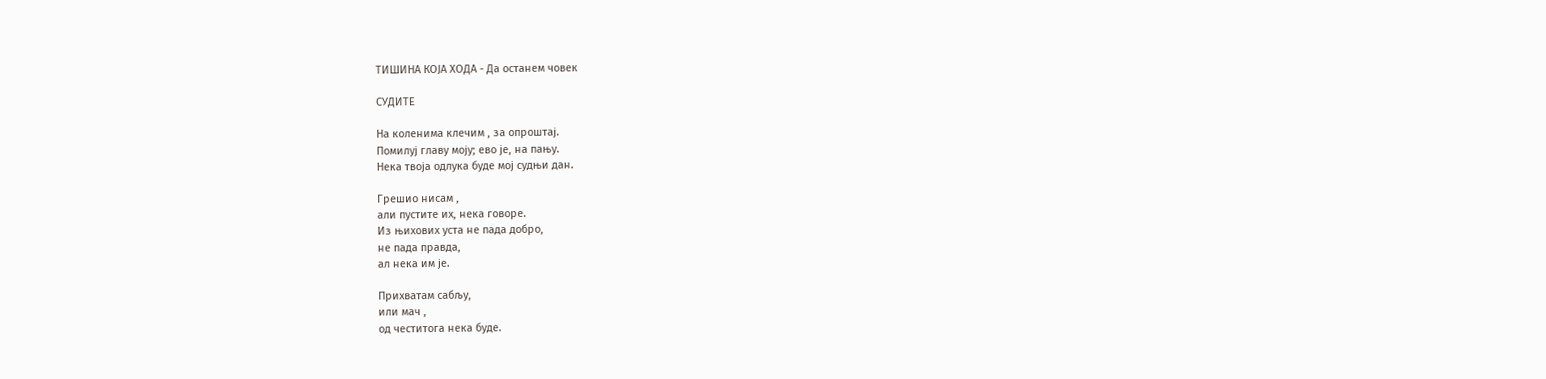ТИШИНА КОЈА ХОДА - Да останем човек

СУДИТЕ

На коленима клечим , за опроштај.
Помилуј главу моју; ево је, на пању.
Нека твоја одлука буде мој судњи дан.

Грешио нисам ,
али пустите их, нека говоре.
Из њихових уста не пада добро,
не пада правда,
ал нека им је.

Прихватам сабљу,
или мач ,
од честитога нека буде.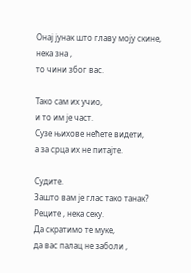Онај јунак што главу моју скине,
нека зна ,
то чини због вас.

Тако сам их учио,
и то им је част.
Сузе њихове нећете видети,
а за срца их не питајте.

Судите.
Зашто вам је глас тако танак?
Реците , нека секу.
Да скратимо те муке,
да вас палац не заболи ,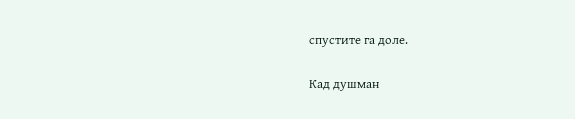спустите га доле.

Кад душман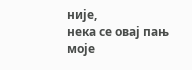није,
нека се овај пањ
моје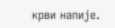крви напије.